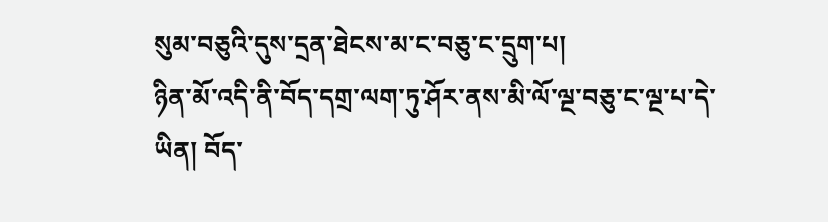སུམ་བཅུའི་དུས་དྲན་ཐེངས་མ་ང་བཅུ་ང་དྲུག་པ།
ཉིན་མོ་འདི་ནི་བོད་དགྲ་ལག་ཏུ་ཤོར་ནས་མི་ལོ་ལྔ་བཅུ་ང་ལྔ་པ་དེ་ཡིན། བོད་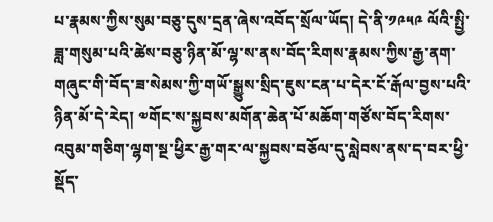པ་རྣམས་ཀྱིས་སུམ་བཅུ་དུས་དྲན་ཞེས་འབོད་སྲོལ་ཡོད། དེ་ནི་༡༩༥༩ ལོའི་སྤྱི་ཟླ་གསུམ་པའི་ཚེས་བཅུ་ཉིན་མོ་ལྷ་ས་ནས་བོད་རིགས་རྣམས་ཀྱིས་རྒྱ་ནག་གཞུང་གི་བོད་ཟ་སེམས་ཀྱི་གཡོ་སྒྱུས་སྲིད་ཇུས་ངན་པ་དེར་ངོ་རྒོལ་བྱས་པའི་ཉིན་མོ་དེ་རེད། ༧གོང་ས་སྐྱབས་མགོན་ཆེན་པོ་མཆོག་གཙོས་བོད་རིགས་འབུམ་གཅིག་ལྷག་སྔ་ཕྱིར་རྒྱ་གར་ལ་སྐྱབས་བཅོལ་དུ་སླེབས་ནས་ད་བར་ཕྱི་སྡོད་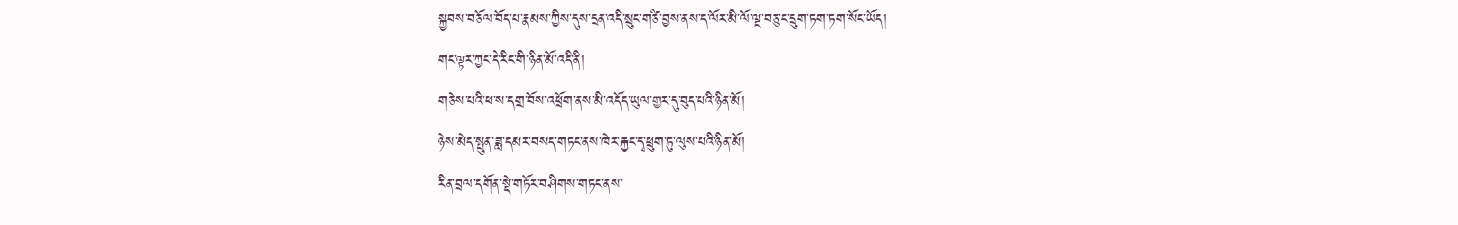སྐྱབས་བཅོལ་བོད་པ་རྣམས་ཀྱིས་དུས་དྲན་འདི་སྲུང་གཙི་བྱས་ནས་ད་ལོར་མི་ལོ་ལྔ་བཅུ་ང་དྲུག་ཏག་ཏག་སོང་ཡོད།
གང་ལྟར་ཀྱང་དེ་རིང་གི་ཉིན་མོ་འདི་ནི།
གཅེས་པའི་ཕ་ས་དགྲ་བོས་འཕྲོག་ནས་མི་འདོད་ཡུལ་གྱར་དུ་བུད་པའི་ཉིན་མོ།
ཉེས་མེད་སྤུན་ཟླ་དམར་བསད་གཏང་ནས་ཁེར་རྐྱང་དྭ་ཕྲུག་ཏུ་ལུས་པའི་ཉིན་མོ།
རིན་བྲལ་དགོན་སྡེ་གཏོར་བཤིགས་གཏང་ནས་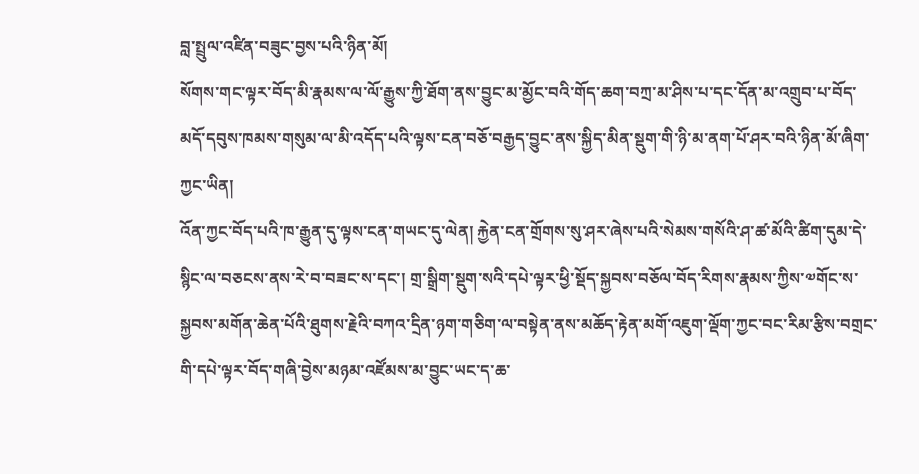བླ་སྤྲུལ་འཛིན་བཟུང་བྱས་པའི་ཉིན་མོ།
སོགས་གང་ལྟར་བོད་མི་རྣམས་ལ་ལོ་རྒྱུས་ཀྱི་ཐོག་ནས་བྱུང་མ་མྱོང་བའི་གོད་ཆག་བཀྲ་མ་ཤིས་པ་དང་དོན་མ་འགྲུབ་པ་བོད་མདོ་དབུས་ཁམས་གསུམ་ལ་མི་འདོད་པའི་ལྟས་ངན་བཅོ་བརྒྱད་བྱུང་ནས་སྐྱིད་མིན་སྡུག་གི་ཉི་མ་ནག་པོ་ཤར་བའི་ཉིན་མོ་ཞིག་ཀྱང་ཡིན།
འོན་ཀྱང་བོད་པའི་ཁ་རྒྱུན་དུ་ལྟས་ངན་གཡང་དུ་ལེན། རྐྱེན་ངན་གྲོགས་སུ་ཤར་ཞེས་པའི་སེམས་གསོའི་ཤ་ཚ་མོའི་ཚིག་དུམ་དེ་སྙིང་ལ་བཅངས་ནས་རེ་བ་བཟང་ས་དང་། གྲ་སྒྲིག་སྡུག་སའི་དཔེ་ལྟར་ཕྱི་སྡོད་སྐྱབས་བཅོལ་བོད་རིགས་རྣམས་ཀྱིས་༧གོང་ས་སྐྱབས་མགོན་ཆེན་པོའི་ཐུགས་རྗེའི་བཀའ་དྲིན་ཉག་གཅིག་ལ་བསྟེན་ནས་མཆོད་རྟེན་མགོ་འཇུག་ལྡོག་ཀྱང་བང་རིམ་རྩིས་བགྲང་གི་དཔེ་ལྟར་བོད་གཞི་བྱེས་མཉམ་འཛོམས་མ་བྱུང་ཡང་ད་ཆ་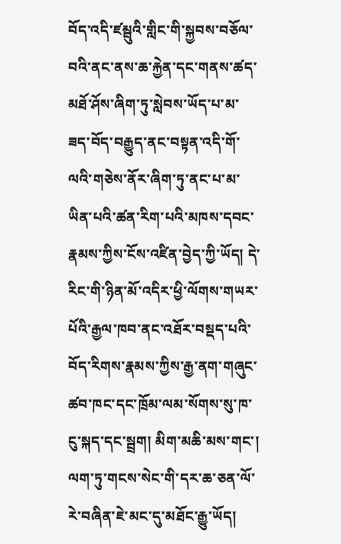བོད་འདི་ཛམྦུའི་གླིང་གི་སྐྱབས་བཅོལ་བའི་ནང་ནས་ཆ་རྐྱེན་དང་གནས་ཚད་མཐོ་ཤོས་ཞིག་ཏུ་སླེབས་ཡོད་པ་མ་ཟད་བོད་བརྒྱུད་ནང་བསྟན་འདི་གོ་ལའི་གཅེས་ནོར་ཞིག་ཏུ་ནང་པ་མ་ཡིན་པའི་ཚན་རིག་པའི་མཁས་དབང་རྣམས་ཀྱིས་ངོས་འཛིན་བྱེད་ཀྱི་ཡོད། དེ་རིང་གི་ཉིན་མོ་འདིར་ཕྱི་ལོགས་གཡར་པོའི་རྒྱལ་ཁབ་ནང་འཐོར་བསྡད་པའི་བོད་རིགས་རྣམས་ཀྱིས་རྒྱ་ནག་གཞུང་ཚབ་ཁང་དང་ཁྲོམ་ལམ་སོགས་སུ་ཁ་ངུ་སྐད་དང་སྦྲག། མིག་མཆི་མས་གང་། ལག་ཏུ་གངས་སེང་གི་དར་ཆ་ཅན་ལོ་རེ་བཞིན་ཇེ་མང་དུ་མཐོང་རྒྱུ་ཡོད།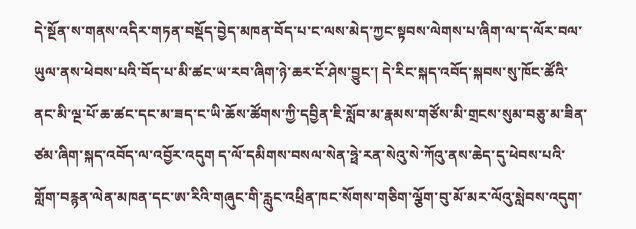དེ་སྔོན་ས་གནས་འདིར་གཏན་བསྡོད་བྱེད་མཁན་བོད་པ་ང་ལས་མེད་ཀྱང་སྟབས་ལེགས་པ་ཞིག་ལ་ད་ལོར་བལ་ཡུལ་ནས་ཕེབས་པའི་བོད་པ་མི་ཚང་ཡ་རབ་ཞིག་ཉེ་ཆར་ངོ་ཤེས་བྱུང་། དེ་རིང་སྐད་འབོད་སྐབས་སུ་ཁོང་ཚོའི་ནང་མི་ལྔ་པོ་ཆ་ཚང་དང་མ་ཟད་ང་ཡི་ཆོས་ཚོགས་ཀྱི་དབྱིན་ཇི་སློབ་མ་རྣམས་གཙོས་མི་གྲངས་སུམ་བཅུ་མ་ཟིན་ཙམ་ཞིག་སྐད་འབོད་ལ་འབྱོར་འདུག ད་ལོ་དམིགས་བསལ་སེན་ཧྥེ་རན་སེའུ་སེ་ཀོའུ་ནས་ཆེད་དུ་ཕེབས་པའི་གློག་བརྙན་ལེན་མཁན་དང་ཨ་རིའི་གཞུང་གི་རླུང་འཕྲིན་ཁང་སོགས་གཅིག་ལྕོག་བུ་མོ་མར་ལོའུ་སླེབས་འདུག་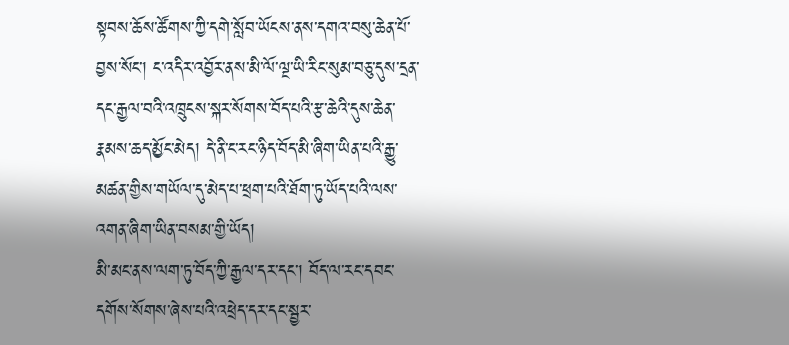སྟབས་ཆོས་ཚོགས་ཀྱི་དགེ་སློབ་ཡོངས་ནས་དགའ་བསུ་ཆེན་པོ་བྱས་སོང་། ང་འདིར་འབྱོར་ནས་མི་ལོ་ལྔ་ཡི་རིང་སུམ་བཅུ་དུས་དྲན་དང་རྒྱལ་བའི་འཁྲུངས་སྐར་སོགས་བོད་པའི་རྩ་ཆེའི་དུས་ཆེན་རྣམས་ཆད་མྱོང་མེད། དེ་ནི་ང་རང་ཉིད་བོད་མི་ཞིག་ཡིན་པའི་རྒྱུ་མཚན་གྱིས་གཡོལ་དུ་མེད་པ་ཕྲག་པའི་ཐོག་ཏུ་ཡོད་པའི་ལས་འགན་ཞིག་ཡིན་བསམ་གྱི་ཡོད།
མི་མང་ནས་ལག་ཏུ་བོད་ཀྱི་རྒྱལ་དར་དང་། བོད་ལ་རང་དབང་དགོས་སོགས་ཞེས་པའི་འཕྲེད་དར་དང་སྦྱར་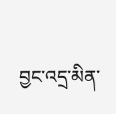བྱང་འདྲ་མིན་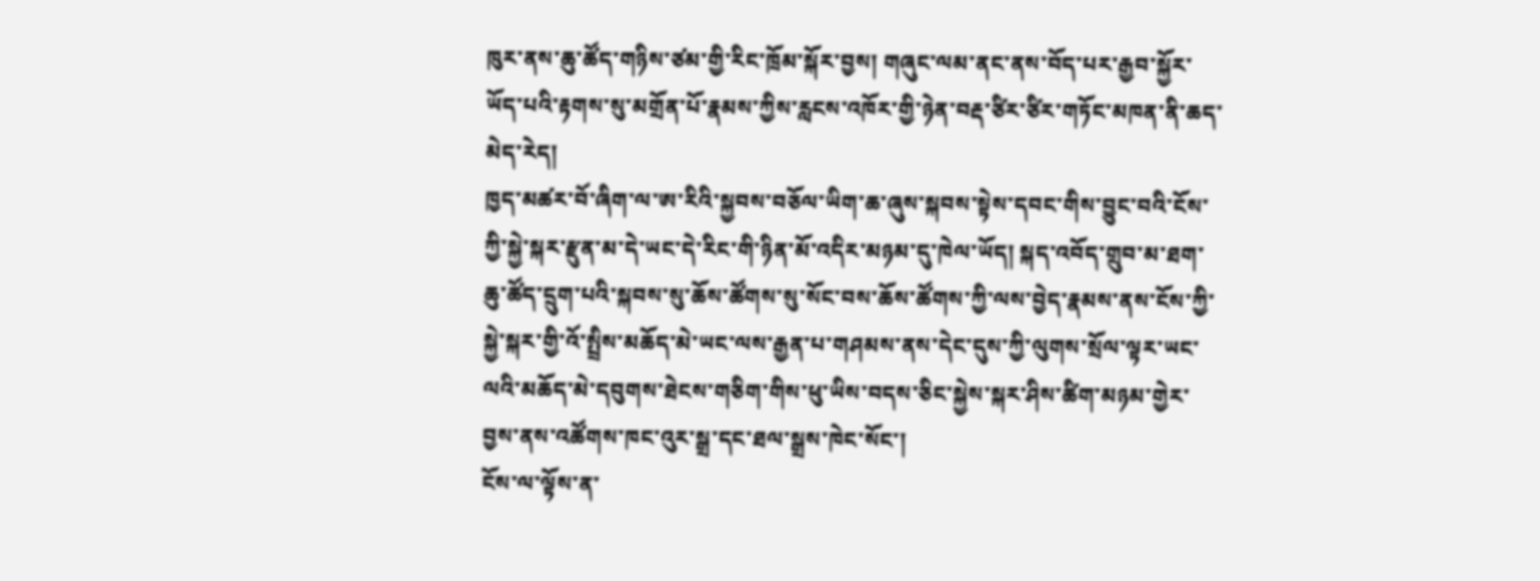ཁུར་ནས་ཆུ་ཚོད་གཉིས་ཙམ་གྱི་རིང་ཁྲོམ་སྐོར་བྱས། གཞུང་ལམ་ནང་ནས་བོད་པར་རྒྱབ་སྐྱོར་ཡོད་པའི་རྟགས་སུ་མགྲོན་པོ་རྣམས་ཀྱིས་རླངས་འཁོར་གྱི་ཉེན་བརྡ་ཙིར་ཙིར་གཏོང་མཁན་ནི་ཆད་མེད་རེད།
ཁྱད་མཚར་བོ་ཞིག་ལ་ཨ་རིའི་སྐྱབས་བཅོལ་ཡིག་ཆ་ཞུས་སྐབས་སྟེས་དབང་གིས་བྱུང་བའི་ངོས་ཀྱི་སྐྱེ་སྐར་རྫུན་མ་དེ་ཡང་དེ་རིང་གི་ཉིན་མོ་འདིར་མཉམ་དུ་ཁེལ་ཡོད། སྐད་འབོད་གྲུབ་མ་ཐག་ཆུ་ཚོད་དྲུག་པའི་སྐབས་སུ་ཆོས་ཚོགས་སུ་སོང་བས་ཆོས་ཚོགས་ཀྱི་ལས་བྱེད་རྣམས་ནས་ངོས་ཀྱི་སྐྱེ་སྐར་གྱི་འོ་སྤྲིས་མཆོད་མེ་ཡང་ལས་རྒྱན་པ་གཤམས་ནས་དེང་དུས་ཀྱི་ལུགས་སྲོལ་ལྟར་ཡང་ལའི་མཆོད་མེ་དབུགས་ཐེངས་གཅིག་གིས་ཕུ་ཡིས་བདས་ཅིང་སྐྱེས་སྐར་ཤིས་ཚིག་མཉམ་གྱེར་བྱས་ནས་འཚོགས་ཁང་འུར་སྒྲ་དང་ཐལ་སྒྲས་ཁེང་སོང་།
ངོས་ལ་ལྟོས་ན་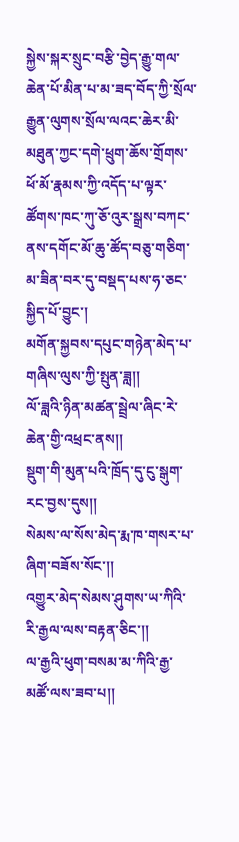སྐྱེས་སྐར་སྲུང་བརྩི་བྱེད་རྒྱུ་གལ་ཆེན་པོ་མིན་པ་མ་ཟད་བོད་ཀྱི་སྲོལ་རྒྱུན་ལུགས་སྲོལ་ལའང་ཆེར་མི་མཐུན་ཀྱང་དགེ་ཕྲུག་ཆོས་གྲོགས་ཕོ་མོ་རྣམས་ཀྱི་འདོད་པ་ལྟར་ཚོགས་ཁང་ཀུ་ཅོ་འུར་སྒྲས་བཀང་ནས་དགོང་མོ་ཆུ་ཚོད་བཅུ་གཅིག་མ་ཟིན་བར་དུ་བསྡད་པས་ཧ་ཅང་སྐྱིད་པོ་བྱུང་།
མགོན་སྐྱབས་དཔུང་གཉེན་མེད་པ་གཞིས་ལུས་ཀྱི་སྤུན་ཟླ།།
ལོ་ཟླའི་ཉིན་མཚན་སྦྲེལ་ཞིང་རེ་ཆེན་གྱི་འཕྲང་ནས།།
སྡུག་གི་མུན་པའི་ཁྲོད་དུ་ངུ་སྒུག་རང་བྱས་དུས།།
སེམས་ལ་སོས་མེད་རྨ་ཁ་གསར་པ་ཞིག་བཟོས་སོང་།།
འགྱུར་མེད་སེམས་ཤུགས་ཡ་ཀིའི་རི་རྒྱལ་ལས་བརྟན་ཅིང་།།
ལ་རྒྱའི་ཕུག་བསམ་མ་ཀིའི་རྒྱ་མཚོ་ལས་ཟབ་པ།།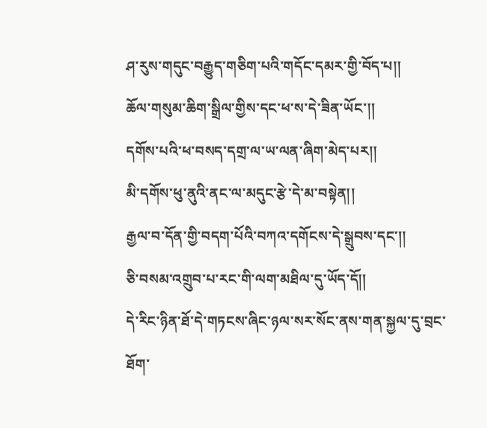ཤ་རུས་གདུང་བརྒྱུད་གཅིག་པའི་གདོང་དམར་གྱི་བོད་པ།།
ཆོལ་གསུམ་ཆིག་སྒྲིལ་གྱིས་དང་ཕ་ས་དེ་ཟིན་ཡོང་།།
དགོས་པའི་ཕ་བསད་དགྲ་ལ་ཡ་ལན་ཞིག་མེད་པར།།
མི་དགོས་ཕུ་ནུའི་ནང་ལ་མདུང་རྩེ་དེ་མ་བསྟེན།།
རྒྱལ་བ་དོན་གྱི་བདག་པོའི་བཀའ་དགོངས་དེ་སྒྲུབས་དང་།།
ཅི་བསམ་འགྲུབ་པ་རང་གི་ལག་མཐིལ་དུ་ཡོད་དོ།།
དེ་རིང་ཉིན་ཐོ་དེ་གཏངས་ཞིང་ཉལ་སར་སོང་ནས་གན་སྐྱལ་དུ་བྲང་ཐོག་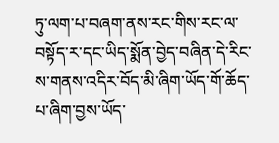ཏུ་ལག་པ་བཞག་ནས་རང་གིས་རང་ལ་བསྟོད་ར་དང་ཡིད་སྨོན་བྱེད་བཞིན་དེ་རིང་ས་གནས་འདིར་བོད་མི་ཞིག་ཡོད་གོ་ཆོད་པ་ཞིག་བྱས་ཡོད་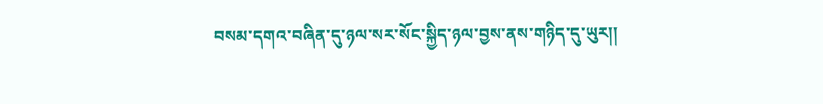བསམ་དགའ་བཞིན་དུ་ཉལ་སར་སོང་སྐྱིད་ཉལ་བྱས་ནས་གཉིད་དུ་ཡུར།།